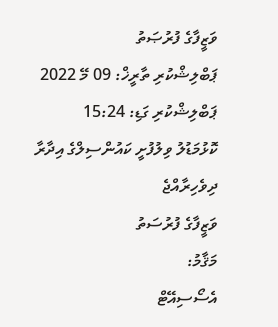ވަޒީފާގެ ފުރުޞަތު
ޕަބްލިޝްކުރި ތާރީޚް: 09 މޭ 2022
ޕަބްލިޝްކުރި ގަޑި: 15:24
ކޮޅުމަޑުލު ވިލުފުށީ ކައުންސިލްގެ އިދާރާ
ދިވެހިރާއްޖެ
ވަޒީފާގެ ފުރުސަތު
މަޤާމު:
އެސޯސިއޭޓް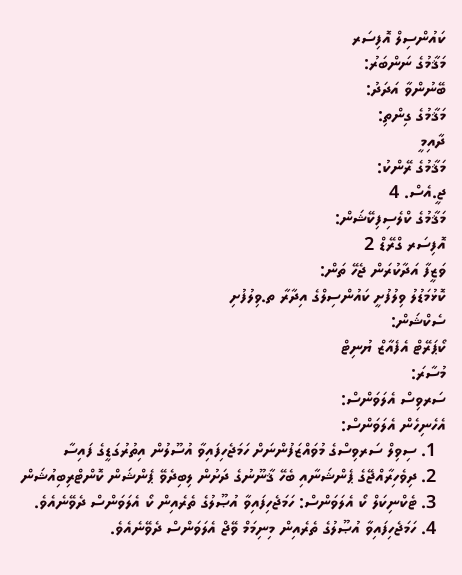ކައުންސިލް އޮފިސަރ
މަޤާމުގެ ނަންބަރު:
ބޭނުންވާ އަދަދު:
މަޤާމުގެ ގިންތި:
ދާއިމީ
މަޤާމުގެ ރޭންކު:
ޖީ.އެސް. 4
މަޤާމުގެ ކްލެސިފިކޭޝަން:
އޮފިސަރ ގްރޭޑް 2
ވަޒީފާ އަދާކުރަން ޖެހޭ ތަން:
ކޮޅުމަޑުލު ވިލުފުށީ ކައުންސިލްގެ އިދާރާ ތ.ވިލުފުށި
ސެކްޝަން:
ކޯޕަރޭޓް އެފެއާޒް ޔުނިޓް
މުސާރަ:
ސަރވިސް އެލަވަންސް:
އެހެނިހެން އެލަވަންސް:
  1. ސިވިލް ސަރވިސްގެ މުވައްޒަފުންނަށް ހަމަޖެހިފައިވާ އުސޫލުން އިތުރުގަޑީގެ ފައިސާ
  2. ދިވެހިރާއްޖޭގެ ޕެންޝަނާއި ބެހޭ ޤާނޫނުގެ ދަށުން ލިބިދެވޭ ޕެންޝަން ކޮންޓްރިބިއުޝަން
  3. ޓެކްނިކަލް ކޯ އެލަވަންސް: ހަމަޖެހިފައިވާ އުޞޫލުގެ ތެރެއިން ކޯ އެލަވަންސް ދެވޭނެއެވެ.
  4. ހަމަޖެހިފައިވާ އުޞޫލުގެ ތެރެއިން މިނިމަމް ވޭޖް އެލަވަންސް ދެވޭނެއެވެ.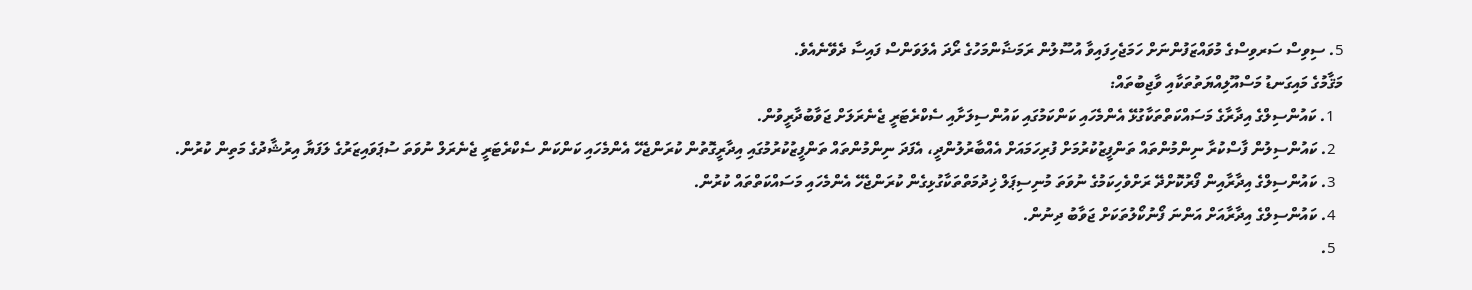5. ސިވިސް ސަރވިސްގެ މުވައްޒަފުންނަށް ހަމަޖެހިފައިވާ އުސޫލުން ރަމަޟާންމަހުގެ ރޯދަ އެލަވަންސް ފައިސާ ދެވޭނެއެވެ.
މަޤާމުގެ މައިގަނޑު މަސްއޫލިއްޔަތުތަކާއި ވާޖިބުތައް:
  1. ކައުންސިލްގެ އިދާރާގެ މަސައްކަތްތަކާގުޅޭ އެންމެހައި ކަންކަމުގައި ކައުންސިލަށާއި ސެކްރެޓަރީ ޖެނެރަލަށް ޖަވާބުދާރީވުން.
  2. ކައުންސިލުން ފާސްކުރާ ނިންމުންތައް ތަންފީޒުކުރުމަށް ފުރިހަމައަށް އެއްބާރުލުންދީ، އެފަދަ ނިންމުންތައް ތަންފީޒުކުރުމުގައި އިދާރީގޮތުން ކުރަންޖެހޭ އެންމެހައި ކަންކަން ސެކްރެޓަރީ ޖެނެރަލް ނުވަތަ ސުޕަވައިޒަރުގެ ލަފަޔާ އިރުޝާދުގެ މަތިން ކުރުން.
  3. ކައުންސިލްގެ އިދާރާއިން ފޯރުކޮށްދޭ ރަށްވެހިކަމުގެ ނުވަތަ މުނިސިޕަލް ޚިދުމަތްތަކާގުޅިގެން ކުރަންޖެހޭ އެންމެހައި މަސައްކަތްތައް ކުރުން.
  4. ކައުންސިލްގެ އިދާރާއަށް އަންނަ ފޯނުކޯލުތަކަށް ޖަވާބު ދިނުން.
  5.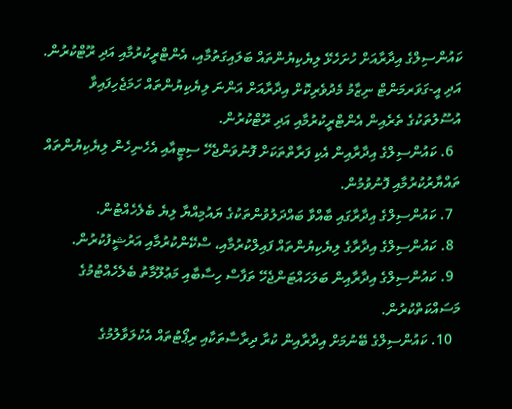ކައުންސިލްގެ އިދާރާއަށް ހުށަހެޅޭ ލިޔެކިޔުންތައް ބަލައިގަތުމާއި، އެންޓްރީކުރުމާއި އަދި ރޫޓްކުރުން. އަދި އީ-ގަވަރމަންޓް ނިޒާމު މެދުވެރިކޮށް އިދާރާއަށް އަންނަ ލިޔެކިޔުންތައް ހަމަޖެހިފައިވާ އުސޫލުތަކުގެ ތެރެއިން އެންޓްރީކުރުމާއި އަދި ރޫޓްކުރުން.
  6. ކައުންސިލްގެ އިދާރާއިން އެކި ފަރާތްތަކަށް ފޮނުވަންޖެހޭ ސިޓީއާއި އެހެނިހެން ލިޔެކިޔުންތައް ތައްޔާރުކުރުމާއި ފޮނުވުމުން.
  7. ކައުންސިލްގެ އިދާރާގައި ބާއްވާ ބައްދަލުވުންތަކުގެ ޔައުމިއްޔާ ލިޔެ ބެލެހެއްޓުން.
  8. ކައުންސިލްގެ އިދާރާގެ ލިޔެކިޔުންތައް ފައިލްކުރުމާއި، ސްކޭންކުރުމާއި އަރުޝީފުކުރުން.
  9. ކައުންސިލްގެ އިދާރާއިން ބަލަހައްޓަންޖެހޭ ތަފާސް ހިސާބާއި މަޢުލޫމާތު ބެލެހެއްޓުމުގެ މަސައްކަތްކުރުން.
  10. ކައުންސިލްގެ ބޭނުމަށް އިދާރާއިން ކުރާ ދިރާސާތަކާއި ރިޕޯޓުތައް އެކުލަވާލުމުގެ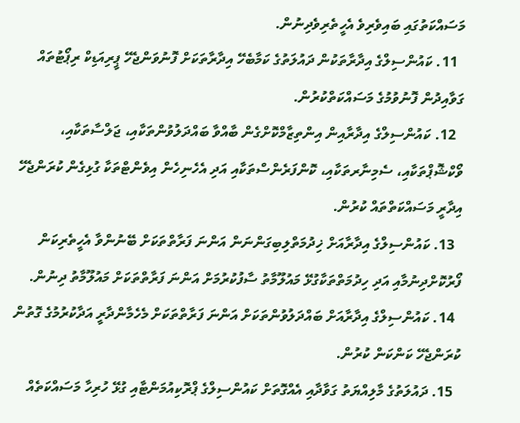މަސައްކަތުގައި ބައިވެރިވެ އެހީތެރިވެދިނުން.
  11. ކައުންސިލްގެ އިދާރާތަކުން ދައުލަތުގެ ކަމާބެހޭ އިދާރާތަކަށް ފޮނުވަންޖެހޭ ޕީރިއަޑިކް ރިޕޯޓުތައް ގަވާއިދުން ފޮނުވުމުގެ މަސައްކަތްކުރުން.
  12. ކައުންސިލްގެ އިދާރާއިން އިންތިޒާމްކޮށްގެން ބާއްވާ ބައްދަލުވުންތަކާއި، ޖަލްސާތަކާއި، ވޯކްޝޮޕްތަކާއި، ސެމިނާރތަކާއި، ކޮންފަރެންސްތަކާއި އަދި އެހެނިހެން އިވެންޓްތަކާ ގުޅިގެން ކުރަންޖެހޭ އިދާރީ މަސައްކަތްތައް ކުރުން.
  13. ކައުންސިލްގެ އިދާރާއަށް ޚިދުމަތްލިބިގަންނަން އަންނަ ފަރާތްތަކަށް ބޭނުންވާ އެހީތެރިކަން ފޯރުކޮށްދިނުމާއި އަދި ހިދުމަތްތަކާގުޅޭ މައުލޫމާތު ސާފުކުރުމަށް އަންނަ ފަރާތްތަކަށް މައުލޫމާތު ދިނުން.
  14. ކައުންސިލްގެ އިދާރާއަށް ބައްދަލުވުންތަކަށް އަންނަ ފަރާތްތަކަށް މެހެމާންދާރީ އަދާކުރުމުގެ ގޮތުން ކުރަންޖެހޭ ކަންކަން ކުރުން.
  15. ދައުލަތުގެ މާލިއްޔަތު ގަވާދާއި އެއްގޮތަށް ކައުންސިލްގެ ޕްރޮކިއުމަންޓާއި ގުޅޭ ހުރިހާ މަސައްކަތެއް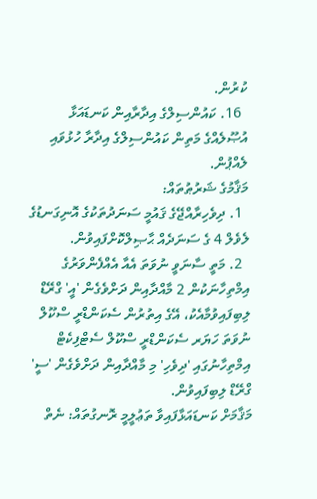ކުރުން.
  16. ކައުންސިލްގެ އިދާރާއިން ކަނޑައަޅާ އުޞޫލެއްގެ މަތިން ކައުންސިލްގެ އިދާރާ ހުޅުވައި ލެއްޕުން.
މަޤާމުގެ ޝަރުޠުތައް:
  1. ދިވެހިރާއްޖޭގެ ޤައުމީ ސަނަދުތަކުގެ އޮނިގަނޑުގެ ލެވެލް 4 ގެ ސަނަދެއް ޙާޞިލްކޮށްފައިވުން.
  2. މަތީ ސާނަވީ ނުވަތަ އެއާ އެއްފެންވަރުގެ އިމްތިހާނަކުން 2 މާއްދާއިން ދަށްވެގެން 'އީ' ގްރޭޑް ލިބިފައިވުމާއެކު، އޭގެ އިތުރުން ސެކަންޑްރީ ސްކޫލް ނުވަތަ ހަޔަރ ސެކަންޑްރީ ސްކޫލް ސެޓްފިކެޓް އިމްތިހާނުގައި 'ދިވެހި' މި މާއްދާއިން ދަށްވެގެން 'ސީ' ގްރޭޑް ލިބިފައިވުން.
މަޤާމަށް ކަނޑައަޅާފައިވާ ތަޢުލީމީ ރޮނގުތައް: ނެތް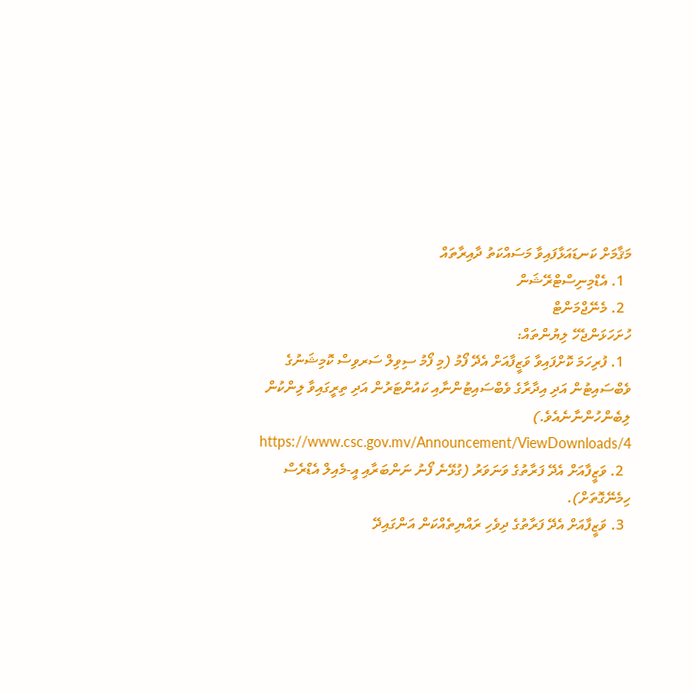މަޤާމަށް ކަނޑައަޅާފައިވާ މަސައްކަތު ދާއިރާތައް
  1. އެޑްމިނިސްޓްރޭޝަން
  2. މެނޭޖްމަންޓް
ހުށަހަޅަންޖެހޭ ލިޔުންތައް:
  1. ފުރިހަމަ ކޮށްފައިވާ ވަޒީފާއަށް އެދޭ ފޯމު (މި ފޯމު ސިވިލް ސަރވިސް ކޮމިޝަނުގެ ވެބްސައިޓުން އަދި އިދާރާގެ ވެބްސައިޓުންނާއި ކައުންޓަރުން އަދި ތިރީގައިވާ ލިންކުން ލިބެންހުންނާނެއެވެ.) https://www.csc.gov.mv/Announcement/ViewDownloads/4
  2. ވަޒީފާއަށް އެދޭ ފަރާތުގެ ވަނަވަރު (ގުޅޭނެ ފޯނު ނަންބަރާއި އީ-މެއިލް އެޑްރެސް ހިމެނޭގޮތަށް).
  3. ވަޒީފާއަށް އެދޭ ފަރާތުގެ ދިވެހި ރައްޔިތެއްކަން އަންގައިދޭ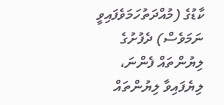ކާޑުގެ (މުއްދަތުހަމަވެފައިވީ ނަމަވެސް) ދެފުށުގެ ލިޔުންތައް ފެންނަ، ލިޔެފައިވާ ލިޔުންތައް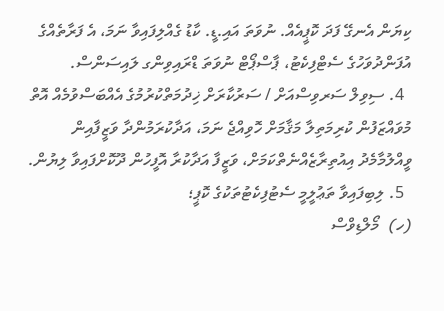ކިޔަން އެނގޭ ފަދަ ކޮޕީއެއް. ނުވަތަ އައި.ޑީ. ކާޑު ގެއްލިފައިވާ ނަމަ، އެ ފަރާތެއްގެ އުފަންދުވަހުގެ ސެޓްފިކެޓު، ޕާސްޕޯޓް ނުވަތަ ޑްރައިވިންގ ލައިސަންސް.
  4. ސިވިލް ސަރވިސްއަށް / ސަރުކާރަށް ޚިދުމަތްކުރުމުގެ އެއްބަސްވުމެއް އޮތް މުވައްޒަފުން ކުރިމަތިލާ މަޤާމަށް ހޮވިއްޖެ ނަމަ، އަދާކުރަމުންދާ ވަޒީފާއިން ވީއްލުމާމެދު އިއުތިރާޒެއްނެތްކަމަށް، ވަޒީފާ އަދާކުރާ އޮފީހުން ދޫކޮށްފައިވާ ލިޔުން.
  5. ލިބިފައިވާ ތަޢުލީމީ ސެޓުފިކެޓުތަކުގެ ކޮޕީ؛
(ހ)  މޯލްޑިވްސް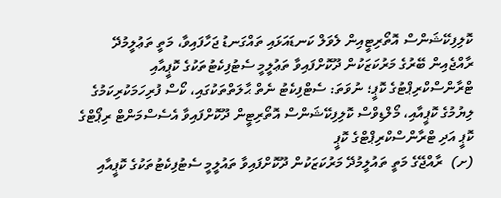ކޮލިފިކޭޝަންސް އޮތޯރިޓީއިން ލެވަލް ކަނޑައަޅައި ތައްގަނޑު ޖަހާފައިވާ، މަތީ ތަޢުލީމުދޭ ރާއްޖެއިން ބޭރުގެ މަރުކަޒަކުން ދޫކޮށްފައިވާ ތަޢުލީމީ ސެޓުފިކެޓުތަކުގެ ކޮޕީއާއި ޓްރާންސްކްރިޕްޓުގެ ކޮޕީ؛ ނުވަތަ: ސެޓްފިކެޓު ނެތް ޙާލަތްތަކުގައި، ކޯސް ފުރިހަމަކުރިކަމުގެ ލިޔުމުގެ ކޮޕީއާއި، މޯލްޑިވްސް ކޮލިފިކޭޝަންސް އޮތޯރިޓީން ދޫކޮށްފައިވާ އެސެސްމަންޓް ރިޕޯޓްގެ ކޮޕީ އަދި ޓްރާންސްކްރިޕްޓްގެ ކޮޕީ
(ށ)  ރާއްޖޭގެ މަތީ ތައުލީމުދޭ މަރުކަޒަކުން ދޫކޮށްފައިވާ ތައުލީމީ ސެޓުފިކެޓުތަކުގެ ކޮޕީއާއި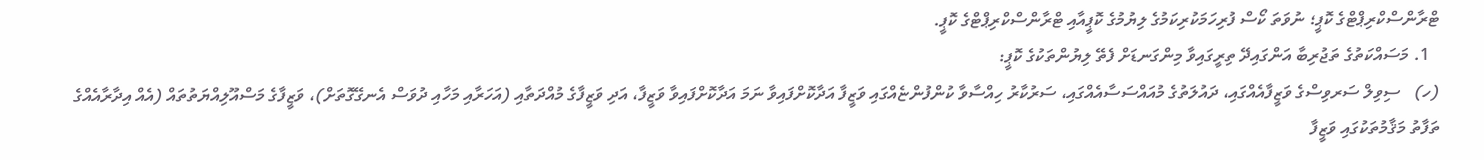ޓްރާންސްކްރިޕްޓްގެ ކޮޕީ؛ ނުވަތަ ކޯސް ފުރިހަމަކުރިކަމުގެ ލިޔުމުގެ ކޮޕީއާއި ޓްރާންސްކްރިޕްޓްގެ ކޮޕީ.
  1. މަސައްކަތުގެ ތަޖުރިބާ އަންގައިދޭ ތިރީގައިވާ މިންގަނޑަށް ފެތޭ ލިޔުންތަކުގެ ކޮޕީ:
(ހ)   ސިވިލް ސަރވިސްގެ ވަޒީފާއެއްގައި، ދައުލަތުގެ މުއައްސަސާއެއްގައި، ސަރުކާރު ހިއްސާވާ ކުންފުންޏެއްގައި ވަޒީފާ އަދާކޮށްފައިވާ ނަމަ އަދާކޮށްފައިވާ ވަޒީފާ، އަދި ވަޒީފާގެ މުއްދަތާއި (އަހަރާއި މަހާއި ދުވަސް އެނގޭގޮތަށް)، ވަޒީފާގެ މަސްއޫލިއްޔަތުތައް (އެއް އިދާރާއެއްގެ ތަފާތު މަޤާމުތަކުގައި ވަޒީފާ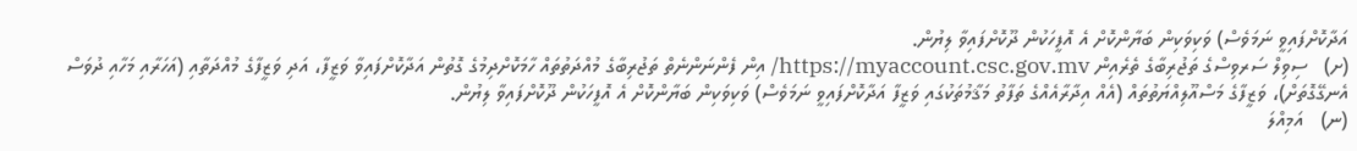އަދާކޮށްފައިވީ ނަމަވެސް) ވަކިވަކިން ބަޔާންކޮށް އެ އޮފީހަކުން ދޫކޮށްފައިވާ ލިޔުން.
(ށ)   ސިވިލް ސަރވިސްގެ ތަޖުރިބާގެ ތެރެއިން https://myaccount.csc.gov.mv/ އިން ފެންނަންނެތް ތަޖުރިބާގެ މުއްދަތުތައް ހާމަކޮށްދިމުގެ ގޮތުން އަދާކޮށްފައިވާ ވަޒީފާ، އަދި ވަޒީފާގެ މުއްދަތާއި (އަހަރާއި މަހާއި ދުވަސް އެނގޭގޮތަށް)، ވަޒީފާގެ މަސްއޫލިއްޔަތުތައް (އެއް އިދާރާއެއްގެ ތަފާތު މަޤާމުތަކުގައި ވަޒީފާ އަދާކޮށްފައިވީ ނަމަވެސް) ވަކިވަކިން ބަޔާންކޮށް އެ އޮފީހަކުން ދޫކޮށްފައިވާ ލިޔުން.
(ނ)   އަމިއްލަ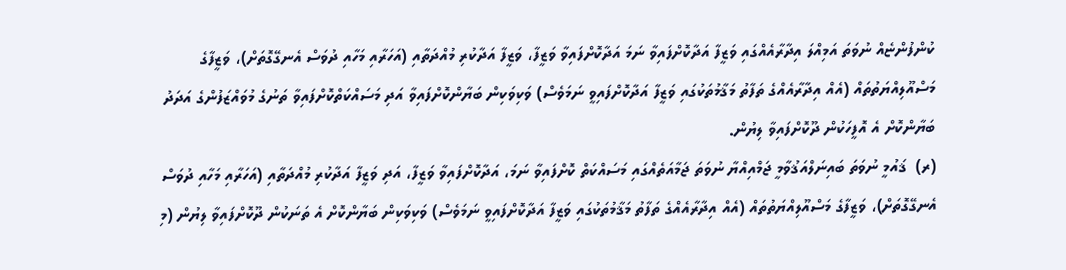ކުންފުންޏެއް ނުވަތަ އަމިއްލަ އިދާރާއެއްގައި ވަޒީފާ އަދާކޮށްފައިވާ ނަމަ އަދާކޮށްފައިވާ ވަޒީފާ، ވަޒީފާ އަދާކުރި މުއްދަތާއި (އަހަރާއި މަހާއި ދުވަސް އެނގޭގޮތަށް)، ވަޒީފާގެ މަސްއޫލިއްޔަތުތައް (އެއް އިދާރާއެއްގެ ތަފާތު މަޤާމުތަކުގައި ވަޒީފާ އަދާކޮށްފައިވީ ނަމަވެސް) ވަކިވަކިން ބަޔާންކޮށްފައިވާ އަދި މަސައްކަތްކޮށްފައިވާ ތަނުގެ މުވައްޒަފުންގެ އަދަދު ބަޔާންކޮށް އެ އޮފީހަކުން ދޫކޮށްފައިވާ ލިޔުން.
(ރ)  ޤައުމީ ނުވަތަ ބައިނަލްއަޤުވާމީ ޖަމްއިއްޔާ ނުވަތަ ޖަމާއަތެއްގައި މަސައްކަތް ކޮށްފައިވާ ނަމަ، އަދާކޮށްފައިވާ ވަޒީފާ، އަދި ވަޒީފާ އަދާކުރި މުއްދަތާއި (އަހަރާއި މަހާއި ދުވަސް އެނގޭގޮތަށް)، ވަޒީފާގެ މަސްއޫލިއްޔަތުތައް (އެއް އިދާރާއެއްގެ ތަފާތު މަޤާމުތަކުގައި ވަޒީފާ އަދާކޮށްފައިވީ ނަމަވެސް) ވަކިވަކިން ބަޔާންކޮށް އެ ތަނަކުން ދޫކޮށްފައިވާ ލިޔުން (މި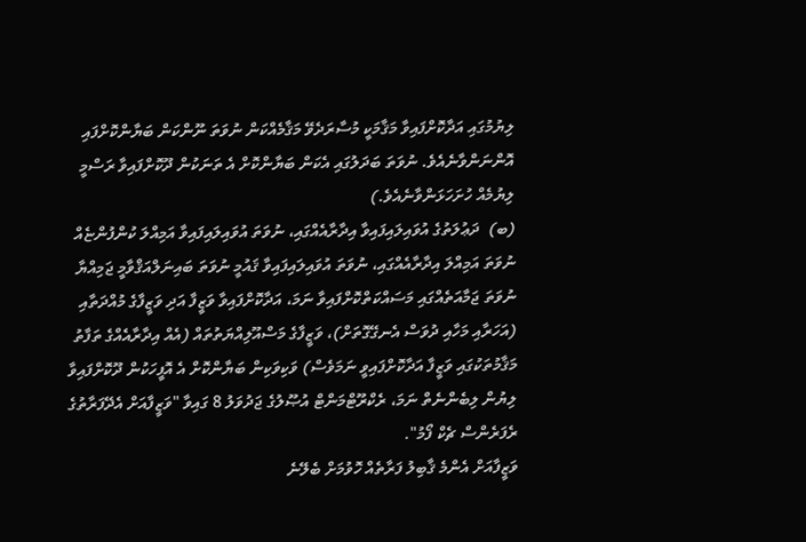ލިޔުމުގައި އަދާކޮށްފައިވާ މަޤާމަކީ މުސާރަދެވޭ މަޤާމެއްކަން ނުވަތަ ނޫންކަން ބަޔާންކޮށްފައި އޮންނަންވާނެއެވެ. ނުވަތަ ބަދަލުގައި އެކަން ބަޔާންކޮށް އެ ތަނަކުން ދޫކޮށްފައިވާ ރަސްމީ ލިޔުމެއް ހުށަހަޅަންވާނެއެވެ.)
(ބ)  ދަޢުލަތުގެ އުވައިލައިފައިވާ އިދާރާއެއްގައި، ނުވަތަ އުވައިލައިފައިވާ އަމިއްލަ ކުންފުންޏެއް ނުވަތަ އަމިއްލަ އިދާރާއެއްގައި، ނުވަތަ އުވައިލައިފައިވާ ޤައުމީ ނުވަތަ ބައިނަލްއަޤްވާމީ ޖަމިއްޔާ ނުވަތަ ޖަމާއަތެއްގައި މަސައްކަތްކޮށްފައިވާ ނަމަ، އަދާކޮށްފައިވާ ވަޒީފާ އަދި ވަޒީފާގެ މުއްދަތާއި (އަހަރާއި މަހާއި ދުވަސް އެނގޭގޮތަށް)، ވަޒީފާގެ މަސްއޫލިއްޔަތުތައް (އެއް އިދާރާއެއްގެ ތަފާތު މަޤާމުތަކުގައި ވަޒީފާ އަދާކޮށްފައިވީ ނަމަވެސް) ވަކިވަކިން ބަޔާންކޮށް އެ އޮފީހަކުން ދޫކޮށްފައިވާ ލިޔުން ލިބެންނެތް ނަމަ، ރެކްރޫޓްމަންޓް އުޞޫލުގެ ޖަދުވަލު 8 ގައިވާ "ވަޒީފާއަށް އެދޭފަރާތުގެ ރެފަރެންސް ޗެކް ފޯމު".
ވަޒީފާއަށް އެންމެ ޤާބިލު ފަރާތެއް ހޮވުމަށް ބެލޭނެ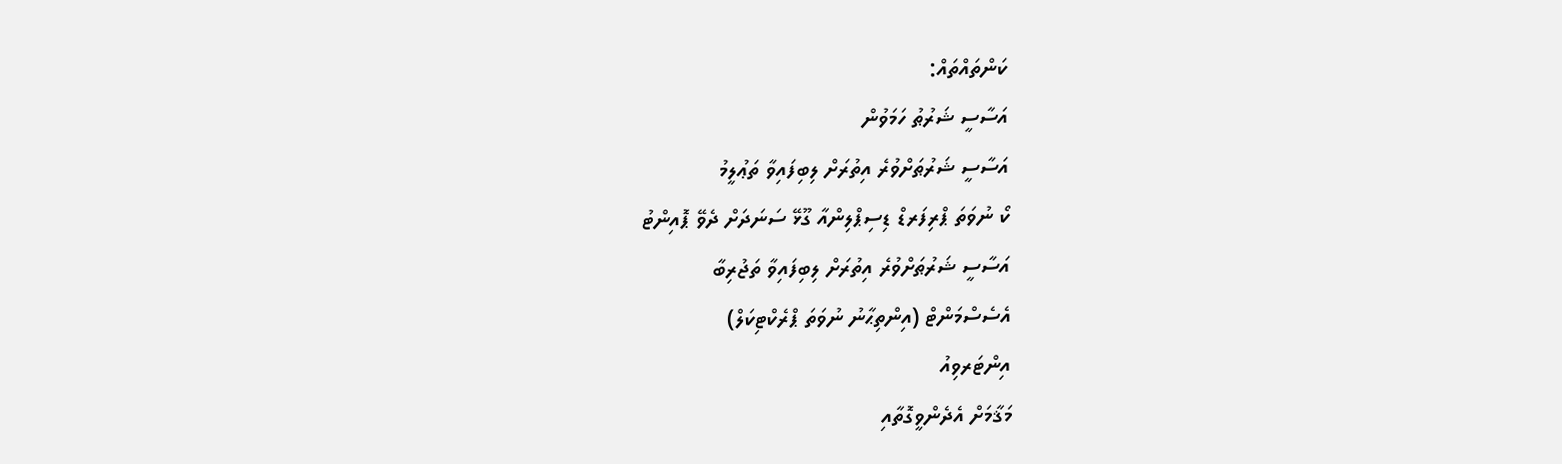ކަންތައްތައް:
އަސާސީ ޝަރުޠު ހަމަވުން
އަސާސީ ޝަރުޠަށްވުރެ އިތުރަށް ލިބިފައިވާ ތަޢުލީމު
ކޯ ނުވަތަ ޕްރިފަރޑް ޑިސިޕްލިންއާ ގޫޅޭ ސަނަދަށް ދެވޭ ޕޮއިންޓު
އަސާސީ ޝަރުޠަށްވުރެ އިތުރަށް ލިބިފައިވާ ތަޖުރިބާ
އެސެސްމަންޓް (އިންތިޙާނު ނުވަތަ ޕްރެކްޓިކަލް)
އިންޓަރވިއު
މަޤާމަށް އެދެންވީގޮތާއި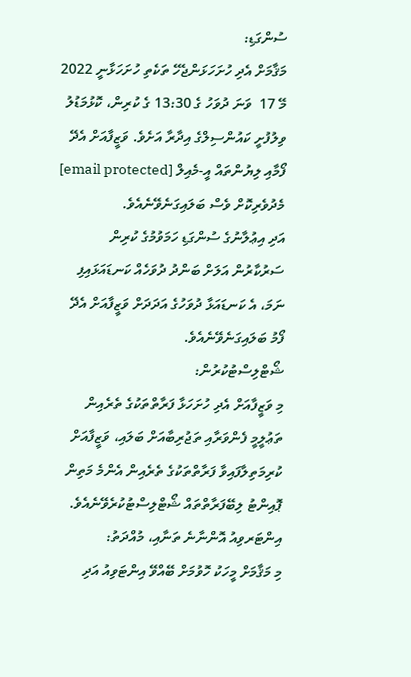ސުންގަޑި:
މަޤާމަށް އެދި ހުށަހަޅަންޖެހޭ ތަކެތި ހުށަހަޅާނީ 2022 މޭ 17  ވަނަ ދުވަހު ގެ 13:30 ގެ ކުރިން، ކޮޅުމަޑުލު ވިލުފުށީ ކައުންސިލްގެ އިދާރާ އަށެވެ. ވަޒީފާއަށް އެދޭ ފޯމާއި ލިޔުންތައް އީ-މެއިލް [email protected] މެދުވެރިކޮށް ވެސް ބަލައިގަނެވޭނެއެވެ.
އަދި އިޢުލާނުގެ ސުންގަޑި ހަމަވުމުގެ ކުރިން ސަރުކާރުން އަލަށް ބަންދު ދުވަހެއް ކަނޑައަޅައިފި ނަމަ، އެ ކަނޑައަޅާ ދުވަހުގެ އަދަދަށް ވަޒީފާއަށް އެދޭ ފޯމު ބަލައިގަނެވޭނެއެވެ.
ޝޯޓްލިސްޓުކުރުން:
މި ވަޒީފާއަށް އެދި ހުށަހަޅާ ފަރާތްތަކުގެ ތެރެއިން ތަޢުލީމީ ފެންވަރާއި ތަޖުރިބާއަށް ބަލައި، ވަޒީފާއަށް ކުރިމަތިލާފައިވާ ފަރާތްތަކުގެ ތެރެއިން އެންމެ މަތިން ޕޮއިންޓު ލިބޭފަރާތްތައް ޝޯޓްލިސްޓުކުރެވޭނެއެވެ.
އިންޓަރވިއު އޮންނާނެ ތަނާއި، މުއްދަތު:
މި މަޤާމަށް މީހަކު ހޮވުމަށް ބޭއްވޭ އިންޓަވިއު އަދި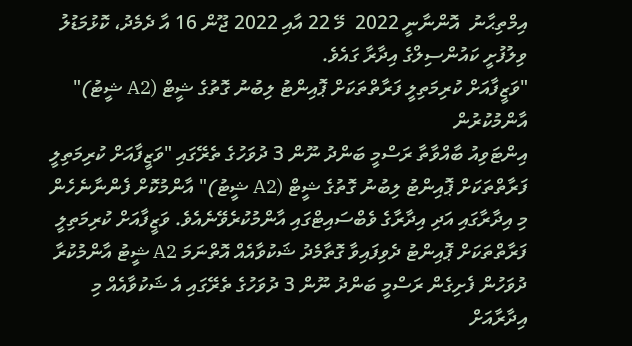އިމްތިޙާނު  އޮންނާނީ 2022  މޭ 22 އާއި 2022 ޖޫން 16 އާ ދެމެދު، ކޮޅުމަޑުލު ވިލުފުށީ ކައުންސިލްގެ އިދާރާ ގައެވެ.
"ވަޒީފާއަށް ކުރިމަތިލީ ފަރާތްތަކަށް ޕޮއިންޓު ލިބުނު ގޮތުގެ ޝީޓް (A2 ޝީޓު)" އާންމުކުރުން
އިންޓަވިއު ބާއްވާތާ ރަސްމީ ބަންދު ނޫން 3 ދުވަހުގެ ތެރޭގައި "ވަޒީފާއަށް ކުރިމަތިލީ ފަރާތްތަކަށް ޕޮއިންޓު ލިބުނު ގޮތުގެ ޝީޓް (A2 ޝީޓު)" އާންމުކޮށް ފެންނާނެހެން މި އިދާރާގައި އަދި އިދާރާގެ ވެބްސައިޓްގައި އާންމުކުރެވޭނެއެވެ. ވަޒީފާއަށް ކުރިމަތިލީ ފަރާތްތަކަށް ޕޮއިންޓު ދެވިފައިވާ ގޮތާމެދު ޝަކުވާއެއް އޮތްނަމަ A2 ޝީޓު އާންމުކުރާ ދުވަހުން ފެށިގެން ރަސްމީ ބަންދު ނޫން 3 ދުވަހުގެ ތެރޭގައި އެ ޝަކުވާއެއް މި އިދާރާއަށް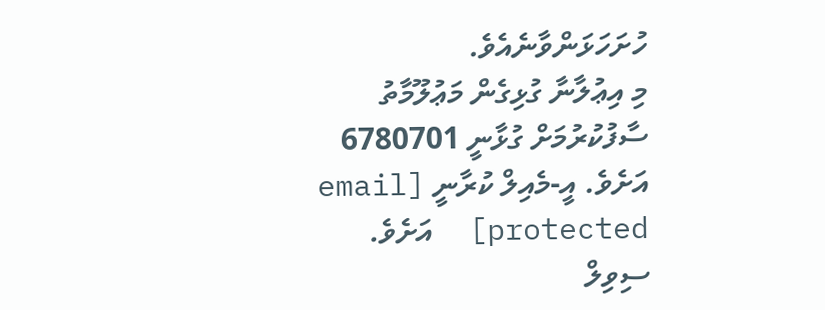ހުށަހަޅަންވާނެއެވެ.
މި އިޢުލާނާ ގުޅިގެން މަޢުލޫމާތު ސާފުކުރުމަށް ގުޅާނީ 6780701 އަށެވެ. އީ-މެއިލް ކުރާނީ [email protected]  އަށެވެ.
ސިވިލް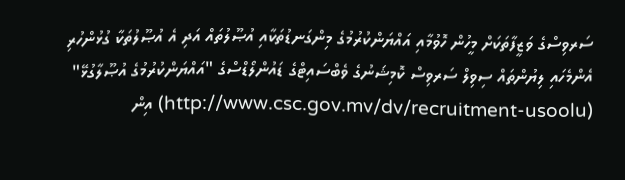ސަރވިސްގެ ވަޒީފާތަކަށް މީހުން ހޮވުމާއި އައްޔަންކުރުމުގެ މިންގަނޑުތަކާއި އުޞޫލުތައް އަދި އެ އުޞޫލުތަކާ ގުޅުންހުރި އެންމެހައި ލިޔުންތައް ސިވިލް ސަރވިސް ކޮމިޝަނުގެ ވެބްސައިޓްގެ ޑައުންލޯޑްސްގެ "އައްޔަންކުރުމުގެ އުޞޫލާގުޅޭ" (http://www.csc.gov.mv/dv/recruitment-usoolu) އިން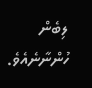ލިބެން ހުންނާނެއެވެ.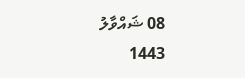08 ޝައްވާލު 1443